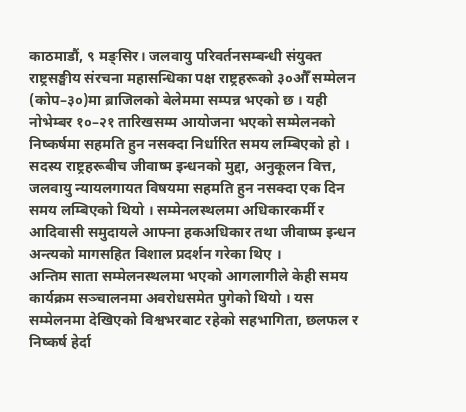काठमाडौं, ९ मङ्सिर। जलवायु परिवर्तनसम्बन्धी संयुक्त राष्ट्रसङ्घीय संरचना महासन्धिका पक्ष राष्ट्रहरूको ३०औँ सम्मेलन (कोप–३०)मा ब्राजिलको बेलेममा सम्पन्न भएको छ । यही नोभेम्बर १०–२१ तारिखसम्म आयोजना भएको सम्मेलनको निष्कर्षमा सहमति हुन नसक्दा निर्धारित समय लम्बिएको हो ।
सदस्य राष्ट्रहरूबीच जीवाष्म इन्धनको मुद्दा, अनुकूलन वित्त, जलवायु न्यायलगायत विषयमा सहमति हुन नसक्दा एक दिन समय लम्बिएको थियो । सम्मेनलस्थलमा अधिकारकर्मी र आदिवासी समुदायले आफ्ना हकअधिकार तथा जीवाष्म इन्धन अन्त्यको मागसहित विशाल प्रदर्शन गरेका थिए ।
अन्तिम साता सम्मेलनस्थलमा भएको आगलागीले केही समय कार्यक्रम सञ्चालनमा अवरोधसमेत पुगेको थियो । यस सम्मेलनमा देखिएको विश्वभरबाट रहेको सहभागिता, छलफल र निष्कर्ष हेर्दा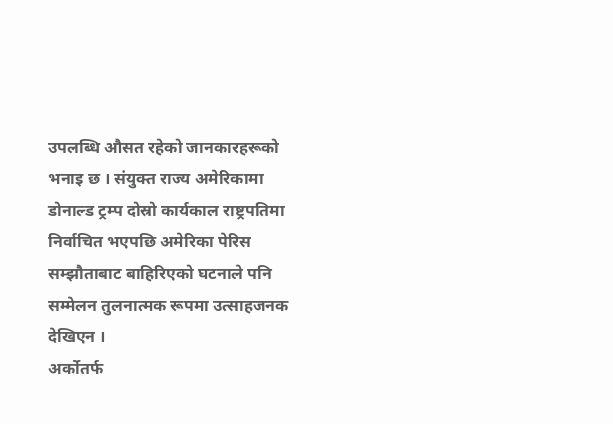उपलब्धि औसत रहेको जानकारहरूको भनाइ छ । संयुक्त राज्य अमेरिकामा डोनाल्ड ट्रम्प दोस्रो कार्यकाल राष्ट्रपतिमा निर्वाचित भएपछि अमेरिका पेरिस सम्झौताबाट बाहिरिएको घटनाले पनि सम्मेलन तुलनात्मक रूपमा उत्साहजनक देखिएन ।
अर्कोतर्फ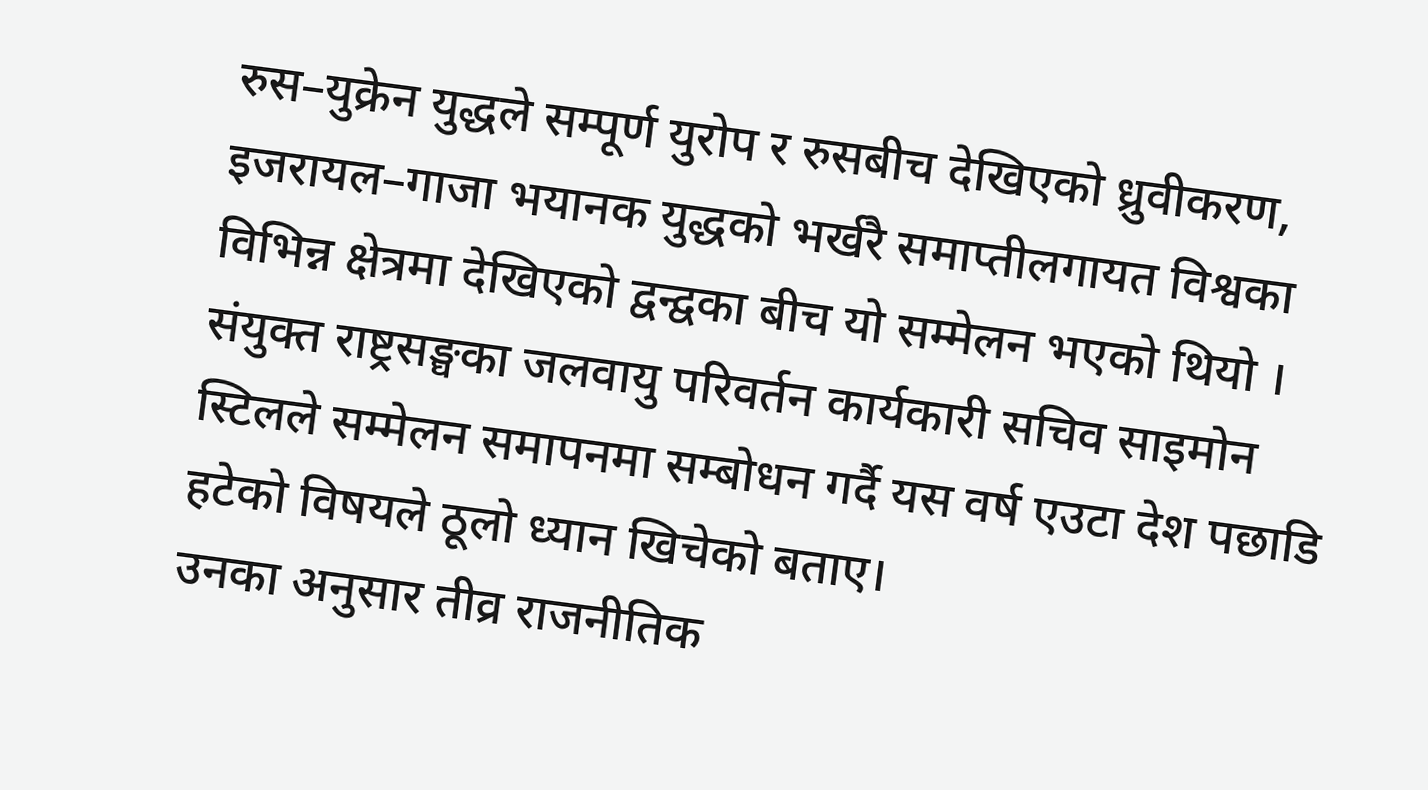रुस–युक्रेन युद्धले सम्पूर्ण युरोप र रुसबीच देखिएको ध्रुवीकरण, इजरायल–गाजा भयानक युद्धको भर्खरै समाप्तीलगायत विश्वका विभिन्न क्षेत्रमा देखिएको द्वन्द्वका बीच यो सम्मेलन भएको थियो । संयुक्त राष्ट्रसङ्घका जलवायु परिवर्तन कार्यकारी सचिव साइमोन स्टिलले सम्मेलन समापनमा सम्बोधन गर्दै यस वर्ष एउटा देश पछाडि हटेको विषयले ठूलो ध्यान खिचेको बताए।
उनका अनुसार तीव्र राजनीतिक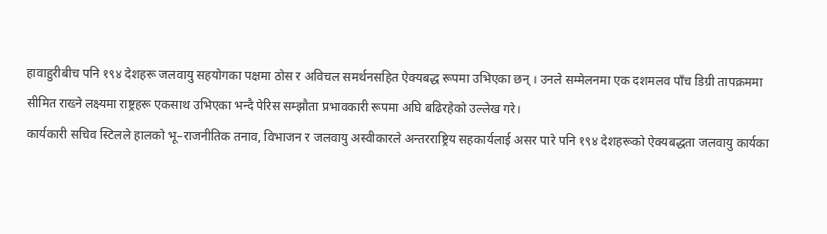हावाहुरीबीच पनि १९४ देशहरू जलवायु सहयोगका पक्षमा ठोस र अविचल समर्थनसहित ऐक्यबद्ध रूपमा उभिएका छन् । उनले सम्मेलनमा एक दशमलव पाँच डिग्री तापक्रममा सीमित राख्ने लक्ष्यमा राष्ट्रहरू एकसाथ उभिएका भन्दै पेरिस सम्झौता प्रभावकारी रूपमा अघि बढिरहेको उल्लेख गरे।
कार्यकारी सचिव स्टिलले हालको भू–राजनीतिक तनाव, विभाजन र जलवायु अस्वीकारले अन्तरराष्ट्रिय सहकार्यलाई असर पारे पनि १९४ देशहरूको ऐक्यबद्धता जलवायु कार्यका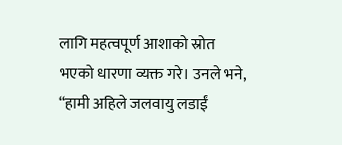लागि महत्वपूर्ण आशाको स्रोत भएको धारणा व्यक्त गरे। उनले भने, “हामी अहिले जलवायु लडाईं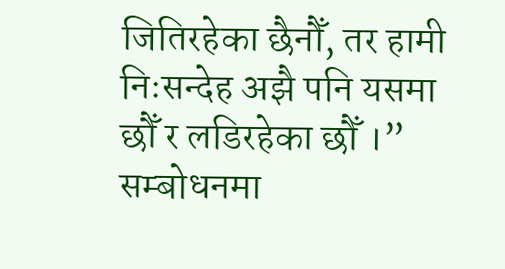जितिरहेका छैनौँ, तर हामी निःसन्देह अझै पनि यसमा छौँ र लडिरहेका छौँ ।”
सम्बोधनमा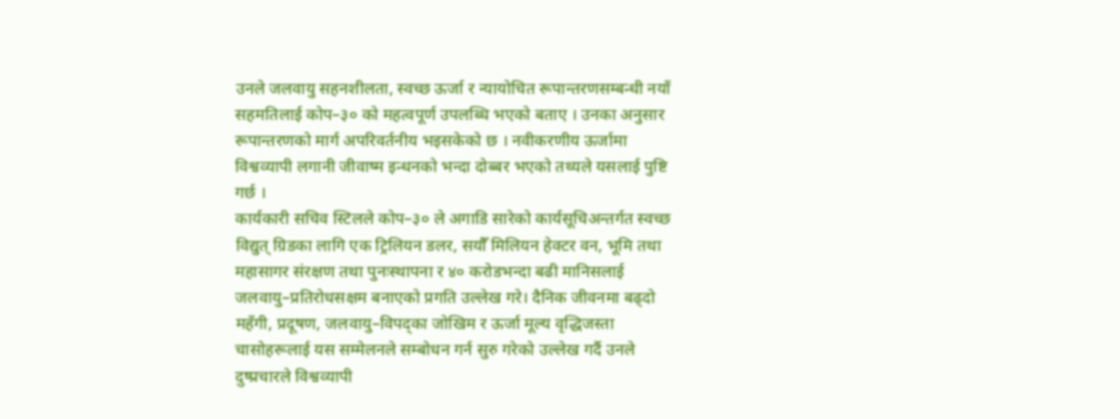उनले जलवायु सहनशीलता, स्वच्छ ऊर्जा र न्यायोचित रूपान्तरणसम्बन्धी नयाँ सहमतिलाई कोप–३० को महत्वपूर्ण उपलब्धि भएको बताए । उनका अनुसार रूपान्तरणको मार्ग अपरिवर्तनीय भइसकेको छ । नवीकरणीय ऊर्जामा विश्वव्यापी लगानी जीवाष्म इन्धनको भन्दा दोब्बर भएको तथ्यले यसलाई पुष्टि गर्छ ।
कार्यकारी सचिव स्टिलले कोप–३० ले अगाडि सारेको कार्यसूचिअन्तर्गत स्वच्छ विद्युत् ग्रिडका लागि एक ट्रिलियन डलर, सयौँ मिलियन हेक्टर वन, भूमि तथा महासागर संरक्षण तथा पुनःस्थापना र ४० करोडभन्दा बढी मानिसलाई जलवायु–प्रतिरोधसक्षम बनाएको प्रगति उल्लेख गरे। दैनिक जीवनमा बढ्दो महँगी, प्रदूषण, जलवायु–विपद्का जोखिम र ऊर्जा मूल्य वृद्धिजस्ता चासोहरूलाई यस सम्मेलनले सम्बोधन गर्न सुरु गरेको उल्लेख गर्दै उनले दुष्प्रचारले विश्वव्यापी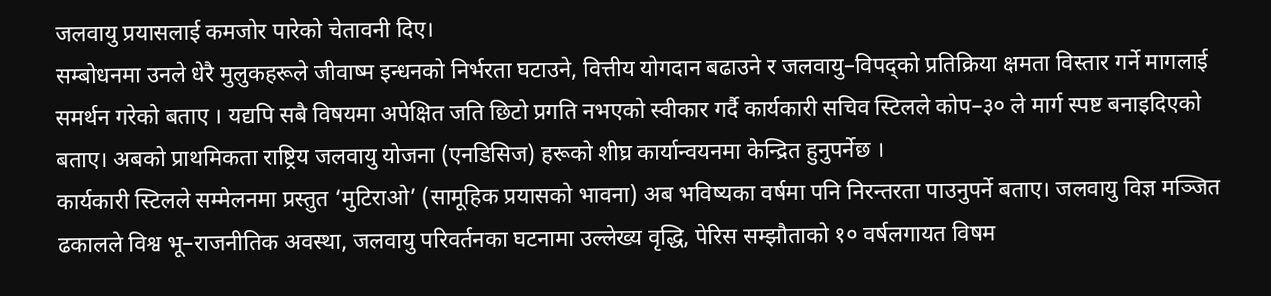जलवायु प्रयासलाई कमजोर पारेको चेतावनी दिए।
सम्बोधनमा उनले धेरै मुलुकहरूले जीवाष्म इन्धनको निर्भरता घटाउने, वित्तीय योगदान बढाउने र जलवायु–विपद्को प्रतिक्रिया क्षमता विस्तार गर्ने मागलाई समर्थन गरेको बताए । यद्यपि सबै विषयमा अपेक्षित जति छिटो प्रगति नभएको स्वीकार गर्दै कार्यकारी सचिव स्टिलले कोप–३० ले मार्ग स्पष्ट बनाइदिएको बताए। अबको प्राथमिकता राष्ट्रिय जलवायु योजना (एनडिसिज) हरूको शीघ्र कार्यान्वयनमा केन्द्रित हुनुपर्नेछ ।
कार्यकारी स्टिलले सम्मेलनमा प्रस्तुत ‘मुटिराओ’ (सामूहिक प्रयासको भावना) अब भविष्यका वर्षमा पनि निरन्तरता पाउनुपर्ने बताए। जलवायु विज्ञ मञ्जित ढकालले विश्व भू–राजनीतिक अवस्था, जलवायु परिवर्तनका घटनामा उल्लेख्य वृद्धि, पेरिस सम्झौताको १० वर्षलगायत विषम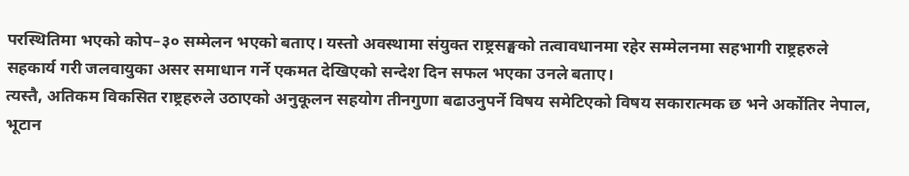परस्थितिमा भएको कोप–३० सम्मेलन भएको बताए। यस्तो अवस्थामा संयुक्त राष्ट्रसङ्घको तत्वावधानमा रहेर सम्मेलनमा सहभागी राष्ट्रहरुले सहकार्य गरी जलवायुका असर समाधान गर्ने एकमत देखिएको सन्देश दिन सफल भएका उनले बताए।
त्यस्तै, अतिकम विकसित राष्ट्रहरुले उठाएको अनुकूलन सहयोग तीनगुणा बढाउनुपर्ने विषय समेटिएको विषय सकारात्मक छ भने अर्कोतिर नेपाल, भूटान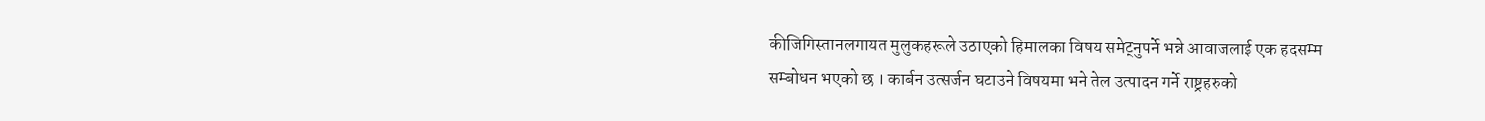कीजिगिस्तानलगायत मुलुकहरूले उठाएको हिमालका विषय समेट्नुपर्ने भन्ने आवाजलाई एक हदसम्म सम्बोधन भएको छ । कार्बन उत्सर्जन घटाउने विषयमा भने तेल उत्पादन गर्ने राष्ट्रहरुको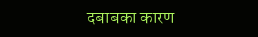दबाबका कारण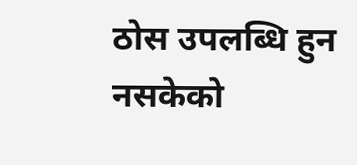ठोस उपलब्धि हुन नसकेको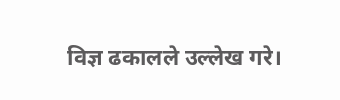विज्ञ ढकालले उल्लेख गरे।